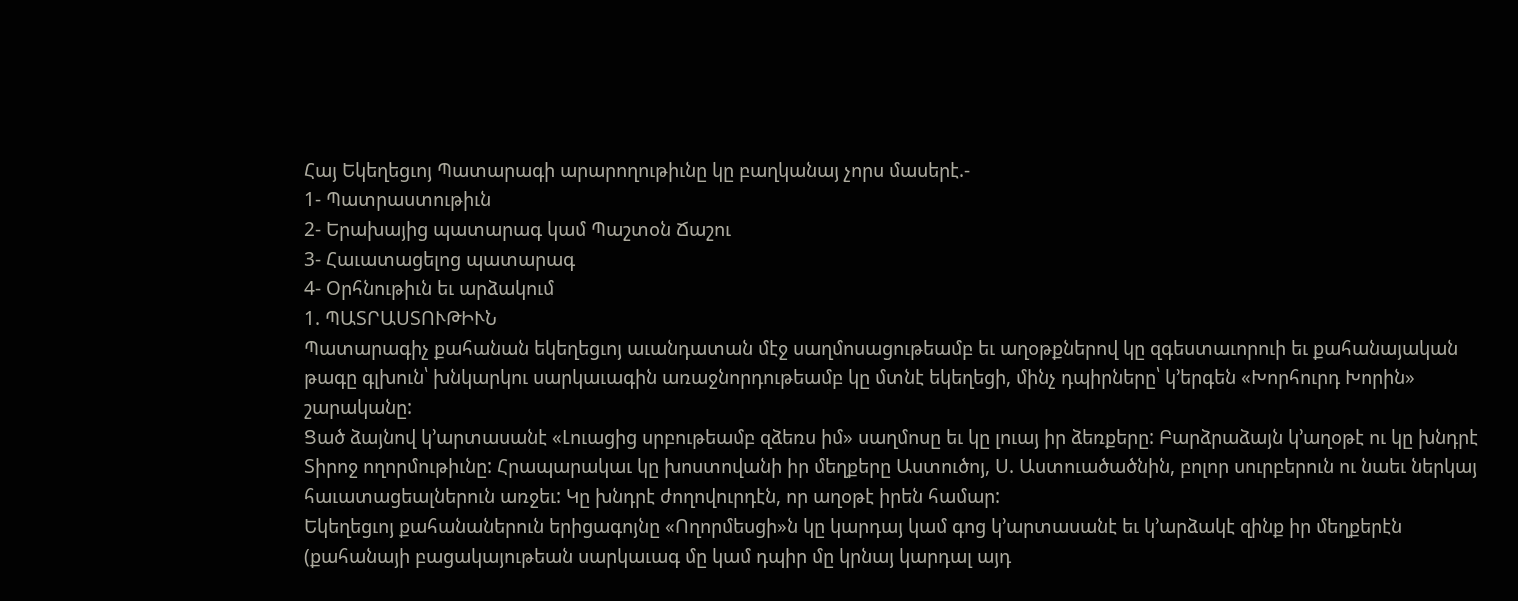Հայ Եկեղեցւոյ Պատարագի արարողութիւնը կը բաղկանայ չորս մասերէ.-
1- Պատրաստութիւն
2- Երախայից պատարագ կամ Պաշտօն Ճաշու
3- Հաւատացելոց պատարագ
4- Օրհնութիւն եւ արձակում
1. ՊԱՏՐԱՍՏՈՒԹԻՒՆ
Պատարագիչ քահանան եկեղեցւոյ աւանդատան մէջ սաղմոսացութեամբ եւ աղօթքներով կը զգեստաւորուի եւ քահանայական թագը գլխուն՝ խնկարկու սարկաւագին առաջնորդութեամբ կը մտնէ եկեղեցի, մինչ դպիրները՝ կ’երգեն «Խորհուրդ Խորին» շարականը:
Ցած ձայնով կ’արտասանէ «Լուացից սրբութեամբ զձեռս իմ» սաղմոսը եւ կը լուայ իր ձեռքերը: Բարձրաձայն կ’աղօթէ ու կը խնդրէ Տիրոջ ողորմութիւնը: Հրապարակաւ կը խոստովանի իր մեղքերը Աստուծոյ, Ս. Աստուածածնին, բոլոր սուրբերուն ու նաեւ ներկայ հաւատացեալներուն առջեւ: Կը խնդրէ ժողովուրդէն, որ աղօթէ իրեն համար:
Եկեղեցւոյ քահանաներուն երիցագոյնը «Ողորմեսցի»ն կը կարդայ կամ գոց կ’արտասանէ եւ կ’արձակէ զինք իր մեղքերէն (քահանայի բացակայութեան սարկաւագ մը կամ դպիր մը կրնայ կարդալ այդ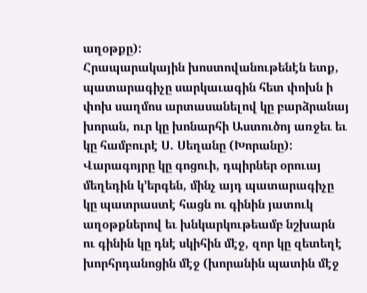աղօթքը):
Հրապարակային խոստովանութենէն ետք, պատարագիչը սարկաւագին հետ փոխն ի փոխ սաղմոս արտասանելով կը բարձրանայ խորան, ուր կը խոնարհի Աստուծոյ առջեւ եւ կը համբուրէ Ս. Սեղանը (Խորանը):
Վարագոյրը կը գոցուի, դպիրներ օրուայ մեղեդին կ’երգեն, մինչ այդ պատարագիչը կը պատրաստէ հացն ու գինին յատուկ աղօթքներով եւ խնկարկութեամբ նշխարն ու գինին կը դնէ սկիհին մէջ, զոր կը զետեղէ խորհրդանոցին մէջ (խորանին պատին մէջ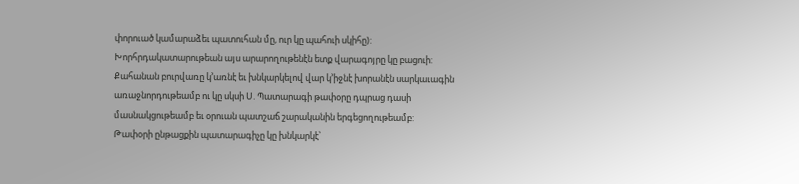փորուած կամարաձեւ պատուհան մը, ուր կը պահուի սկիհը):
Խորհրդակատարութեան այս արարողութենէն ետք վարագոյրը կը բացուի: Քահանան բուրվառը կ’առնէ եւ խնկարկելով վար կ’իջնէ խորանէն սարկաւագին առաջնորդութեամբ ու կը սկսի Ս. Պատարագի թափօրը դպրաց դասի մասնակցութեամբ եւ օրուան պատշաճ շարականին երգեցողութեամբ:
Թափօրի ընթացքին պատարագիչը կը խնկարկէ՝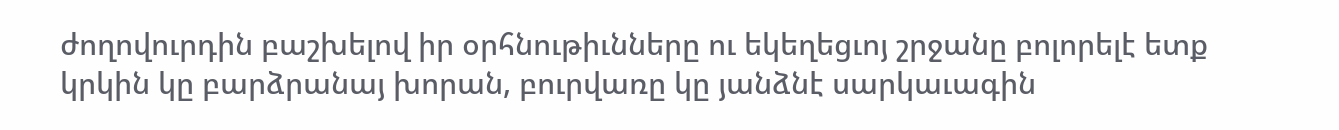ժողովուրդին բաշխելով իր օրհնութիւնները ու եկեղեցւոյ շրջանը բոլորելէ ետք կրկին կը բարձրանայ խորան, բուրվառը կը յանձնէ սարկաւագին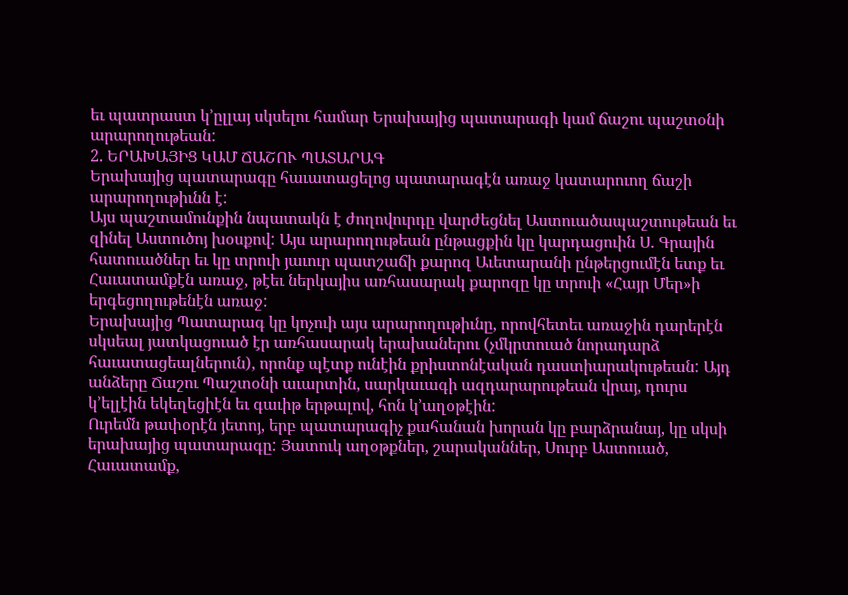եւ պատրաստ կ’ըլլայ սկսելու համար Երախայից պատարագի կամ ճաշու պաշտօնի արարողութեան:
2. ԵՐԱԽԱՅԻՑ ԿԱՄ ՃԱՇՈՒ ՊԱՏԱՐԱԳ
Երախայից պատարագը հաւատացելոց պատարագէն առաջ կատարուող ճաշի արարողութիւնն է:
Այս պաշտամունքին նպատակն է ժողովուրդը վարժեցնել Աստուածապաշտութեան եւ զինել Աստուծոյ խօսքով: Այս արարողութեան ընթացքին կը կարդացուին Ս. Գրային հատուածներ եւ կը տրուի յաւուր պատշաճի քարոզ Աւետարանի ընթերցումէն ետք եւ Հաւատամքէն առաջ, թէեւ ներկայիս առհասարակ քարոզը կը տրուի «Հայր Մեր»ի երգեցողութենէն առաջ:
Երախայից Պատարագ կը կոչուի այս արարողութիւնը, որովհետեւ առաջին դարերէն սկսեալ յատկացուած էր առհասարակ երախաներու (չմկրտուած նորադարձ հաւատացեալներուն), որոնք պէտք ունէին քրիստոնէական դաստիարակութեան: Այդ անձերը Ճաշու Պաշտօնի աւարտին, սարկաւագի ազդարարութեան վրայ, դուրս կ’ելլէին եկեղեցիէն եւ գաւիթ երթալով, հոն կ’աղօթէին:
Ուրեմն թափօրէն յետոյ, երբ պատարագիչ քահանան խորան կը բարձրանայ, կը սկսի երախայից պատարագը: Յատուկ աղօթքներ, շարականներ, Սուրբ Աստուած, Հաւատամք,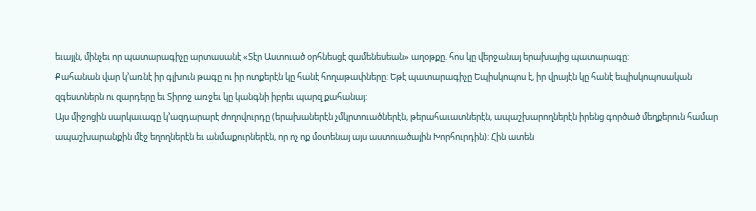եւայլն, մինչեւ որ պատարագիչը արտասանէ «Տէր Աստուած օրհնեսցէ զամենեսեան» աղօթքը. հոս կը վերջանայ երախայից պատարագը:
Քահանան վար կ’առնէ իր գլխուն թագը ու իր ոտքերէն կը հանէ հողաթափները: Եթէ պատարագիչը Եպիսկոպոս է, իր վրայէն կը հանէ եպիսկոպոսական զգեստներն ու զարդերը եւ Տիրոջ առջեւ կը կանգնի իբրեւ պարզ քահանայ:
Այս միջոցին սարկաւագը կ’ազդարարէ ժողովուրդը (երախաներէն չմկրտուածներէն, թերահաւատներէն, ապաշխարողներէն իրենց գործած մեղքերուն համար ապաշխարանքին մէջ եղողներէն եւ անմաքուրներէն, որ ոչ ոք մօտենայ այս աստուածային Խորհուրդին): Հին ատեն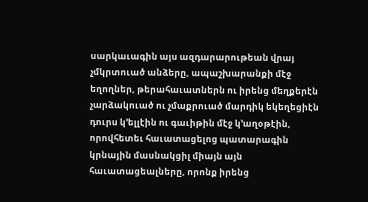սարկաւագին այս ազդարարութեան վրայ չմկրտուած անձերը, ապաշխարանքի մէջ եղողներ, թերահաւատներն ու իրենց մեղքերէն չարձակուած ու չմաքրուած մարդիկ եկեղեցիէն դուրս կ’ելլէին ու գաւիթին մէջ կ’աղօթէին, որովհետեւ հաւատացելոց պատարագին կրնային մասնակցիլ միայն այն հաւատացեալները, որոնք իրենց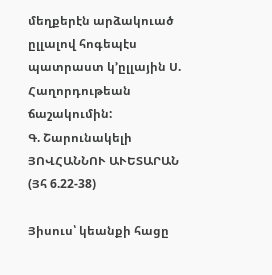մեղքերէն արձակուած ըլլալով հոգեպէս պատրաստ կ’ըլլային Ս. Հաղորդութեան ճաշակումին:
Գ. Շարունակելի
ՅՈՎՀԱՆՆՈՒ ԱՒԵՏԱՐԱՆ (Յհ 6.22-38)

Յիսուս՝ կեանքի հացը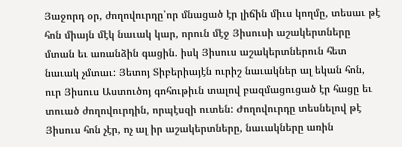Յաջորդ օր, ժողովուրդը՝որ մնացած էր լիճին միւս կողմը, տեսաւ թէ հոն միայն մէկ նաւակ կար, որուն մէջ Յիսուսի աշակերտները մտան եւ առանձին գացին. իսկ Յիսուս աշակերտներուն հետ նաւակ չմտաւ: Յետոյ Տիբերիայէն ուրիշ նաւակներ ալ եկան հոն, ուր Յիսուս Աստուծոյ գոհութիւն տալով բազմացուցած էր հացը եւ տուած ժողովուրդին, որպէսզի ուտեն: Ժողովուրդը տեսնելով թէ Յիսուս հոն չէր, ոչ ալ իր աշակերտները, նաւակները առին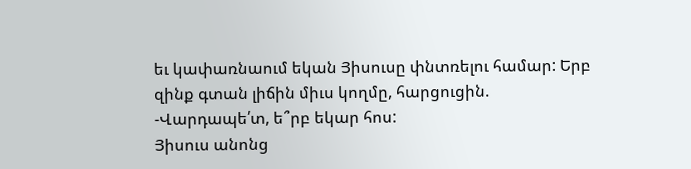եւ կափառնաում եկան Յիսուսը փնտռելու համար: Երբ զինք գտան լիճին միւս կողմը, հարցուցին.
-Վարդապե՛տ, ե՞րբ եկար հոս:
Յիսուս անոնց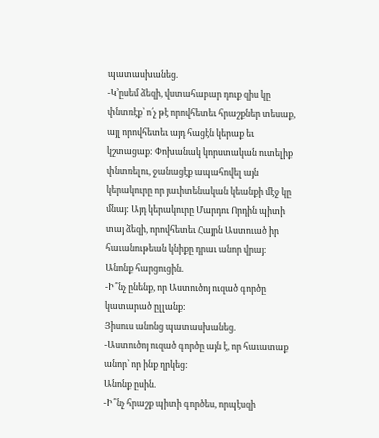պատասխանեց.
-Կ’ըսեմ ձեզի, վստահաբար դուք զիս կը փնտռէք՝ ո՛չ թէ որովհետեւ հրաշքներ տեսաք, այլ որովհետեւ այդ հացէն կերաք եւ կշտացաք: Փոխանակ կորստական ուտելիք փնտռելու, ջանացէք ապահովել այն կերակուրը որ յաւիտենական կեանքի մէջ կը մնայ: Այդ կերակուրը Մարդու Որդին պիտի տայ ձեզի, որովհետեւ Հայրն Աստուած իր հաւանութեան կնիքը դրաւ անոր վրայ:
Անոնք հարցուցին.
-Ի՞նչ ընենք, որ Աստուծոյ ուզած գործը կատարած ըլլանք:
Յիսուս անոնց պատասխանեց.
-Աստուծոյ ուզած գործը այն է, որ հաւատաք անոր՝ որ ինք ղրկեց:
Անոնք ըսին.
-Ի՞նչ հրաշք պիտի գործես, որպէսզի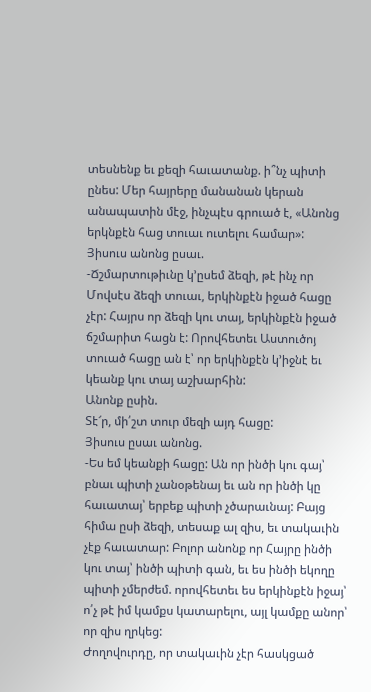տեսնենք եւ քեզի հաւատանք. ի՞նչ պիտի ընես: Մեր հայրերը մանանան կերան անապատին մէջ, ինչպէս գրուած է, «Անոնց երկնքէն հաց տուաւ ուտելու համար»:
Յիսուս անոնց ըսաւ.
-Ճշմարտութիւնը կ’ըսեմ ձեզի, թէ ինչ որ Մովսէս ձեզի տուաւ, երկինքէն իջած հացը չէր: Հայրս որ ձեզի կու տայ, երկինքէն իջած ճշմարիտ հացն է: Որովհետեւ Աստուծոյ տուած հացը ան է՝ որ երկինքէն կ’իջնէ եւ կեանք կու տայ աշխարհին:
Անոնք ըսին.
Տէ՜ր, մի՛շտ տուր մեզի այդ հացը:
Յիսուս ըսաւ անոնց.
-Ես եմ կեանքի հացը: Ան որ ինծի կու գայ՝ բնաւ պիտի չանօթենայ եւ ան որ ինծի կը հաւատայ՝ երբեք պիտի չծարաւնայ: Բայց հիմա ըսի ձեզի, տեսաք ալ զիս, եւ տակաւին չէք հաւատար: Բոլոր անոնք որ Հայրը ինծի կու տայ՝ ինծի պիտի գան, եւ ես ինծի եկողը պիտի չմերժեմ. որովհետեւ ես երկինքէն իջայ՝ ո՛չ թէ իմ կամքս կատարելու, այլ կամքը անոր՝ որ զիս ղրկեց:
Ժողովուրդը, որ տակաւին չէր հասկցած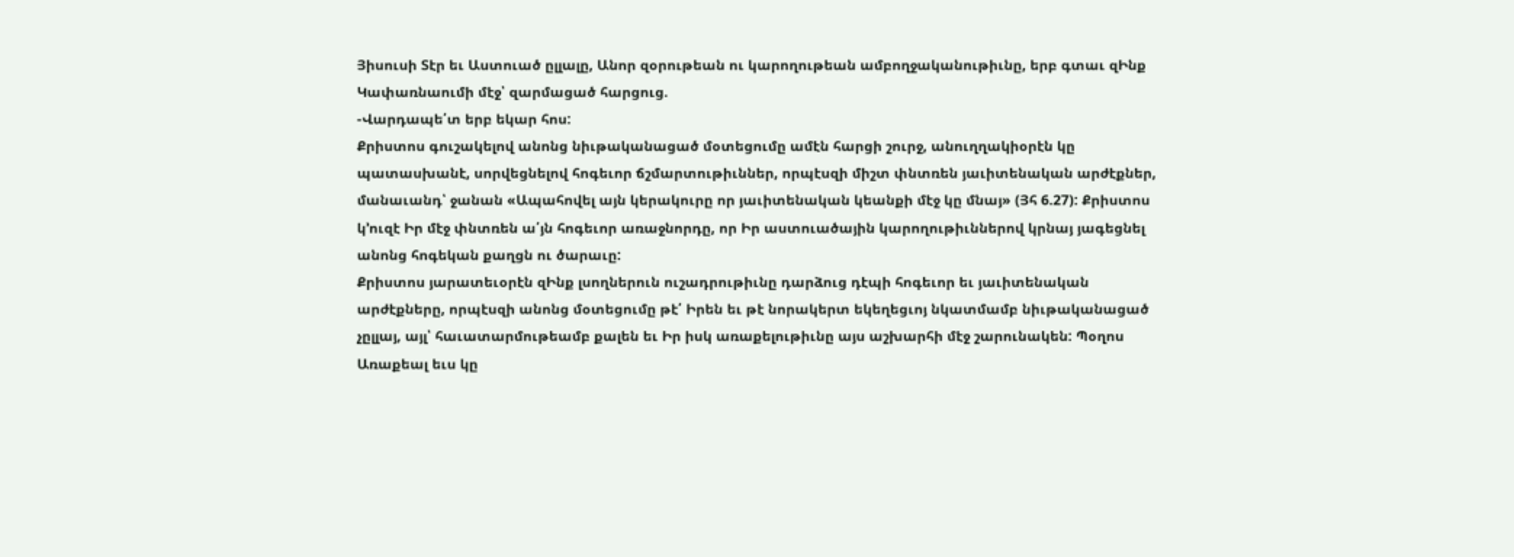Յիսուսի Տէր եւ Աստուած ըլլալը, Անոր զօրութեան ու կարողութեան ամբողջականութիւնը, երբ գտաւ զԻնք Կափառնաումի մէջ՝ զարմացած հարցուց.
-Վարդապե՛տ երբ եկար հոս:
Քրիստոս գուշակելով անոնց նիւթականացած մօտեցումը ամէն հարցի շուրջ, անուղղակիօրէն կը պատասխանէ, սորվեցնելով հոգեւոր ճշմարտութիւններ, որպէսզի միշտ փնտռեն յաւիտենական արժէքներ, մանաւանդ՝ ջանան «Ապահովել այն կերակուրը որ յաւիտենական կեանքի մէջ կը մնայ» (Յհ 6.27): Քրիստոս կ’ուզէ Իր մէջ փնտռեն ա՛յն հոգեւոր առաջնորդը, որ Իր աստուածային կարողութիւններով կրնայ յագեցնել անոնց հոգեկան քաղցն ու ծարաւը:
Քրիստոս յարատեւօրէն զԻնք լսողներուն ուշադրութիւնը դարձուց դէպի հոգեւոր եւ յաւիտենական արժէքները, որպէսզի անոնց մօտեցումը թէ՛ Իրեն եւ թէ նորակերտ եկեղեցւոյ նկատմամբ նիւթականացած չըլլայ, այլ՝ հաւատարմութեամբ քալեն եւ Իր իսկ առաքելութիւնը այս աշխարհի մէջ շարունակեն: Պօղոս Առաքեալ եւս կը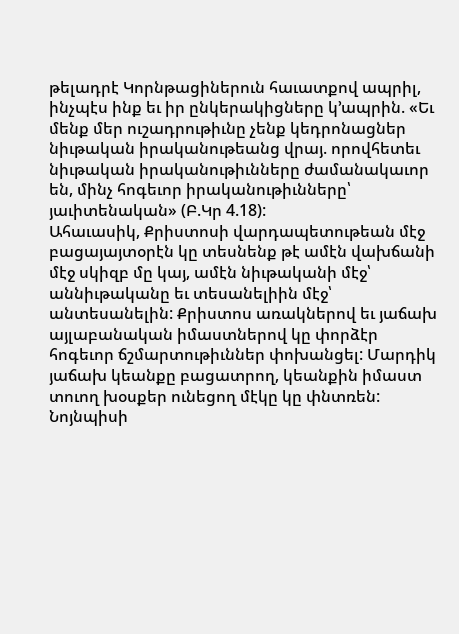թելադրէ Կորնթացիներուն հաւատքով ապրիլ, ինչպէս ինք եւ իր ընկերակիցները կ’ապրին. «Եւ մենք մեր ուշադրութիւնը չենք կեդրոնացներ նիւթական իրականութեանց վրայ. որովհետեւ նիւթական իրականութիւնները ժամանակաւոր են, մինչ հոգեւոր իրականութիւնները՝ յաւիտենական» (Բ.Կր 4.18):
Ահաւասիկ, Քրիստոսի վարդապետութեան մէջ բացայայտօրէն կը տեսնենք թէ ամէն վախճանի մէջ սկիզբ մը կայ, ամէն նիւթականի մէջ՝ աննիւթականը եւ տեսանելիին մէջ՝ անտեսանելին: Քրիստոս առակներով եւ յաճախ այլաբանական իմաստներով կը փորձէր հոգեւոր ճշմարտութիւններ փոխանցել: Մարդիկ յաճախ կեանքը բացատրող, կեանքին իմաստ տուող խօսքեր ունեցող մէկը կը փնտռեն: Նոյնպիսի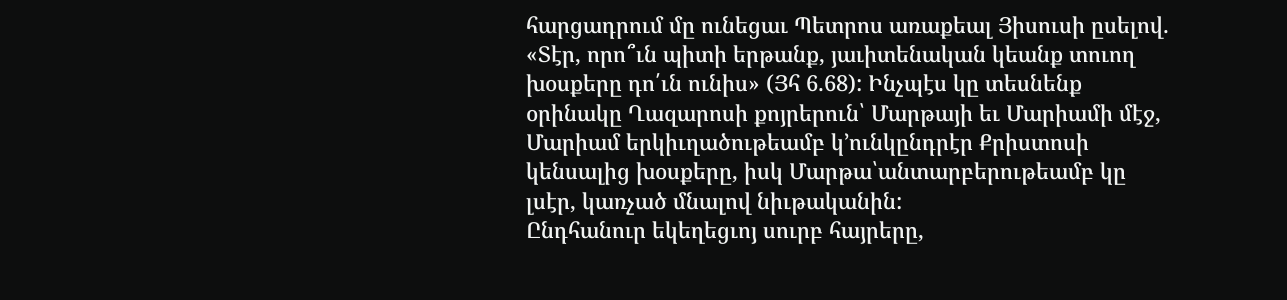հարցադրում մը ունեցաւ Պետրոս առաքեալ Յիսուսի ըսելով. «Տէր, որո՞ւն պիտի երթանք, յաւիտենական կեանք տուող խօսքերը դո՛ւն ունիս» (Յհ 6.68): Ինչպէս կը տեսնենք օրինակը Ղազարոսի քոյրերուն՝ Մարթայի եւ Մարիամի մէջ, Մարիամ երկիւղածութեամբ կ’ունկընդրէր Քրիստոսի կենսալից խօսքերը, իսկ Մարթա՝անտարբերութեամբ կը լսէր, կառչած մնալով նիւթականին:
Ընդհանուր եկեղեցւոյ սուրբ հայրերը,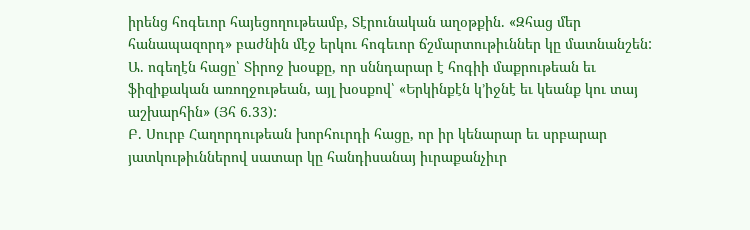իրենց հոգեւոր հայեցողութեամբ, Տէրունական աղօթքին. «Զհաց մեր հանապազորդ» բաժնին մէջ երկու հոգեւոր ճշմարտութիւններ կը մատնանշեն:
Ա. ոգեղէն հացը՝ Տիրոջ խօսքը, որ սննդարար է հոգիի մաքրութեան եւ ֆիզիքական առողջութեան, այլ խօսքով՝ «Երկինքէն կ’իջնէ եւ կեանք կու տայ աշխարհին» (Յհ 6.33):
Բ. Սուրբ Հաղորդութեան խորհուրդի հացը, որ իր կենարար եւ սրբարար յատկութիւններով սատար կը հանդիսանայ իւրաքանչիւր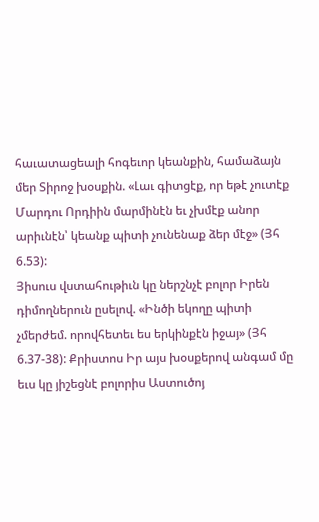հաւատացեալի հոգեւոր կեանքին, համաձայն մեր Տիրոջ խօսքին. «Լաւ գիտցէք, որ եթէ չուտէք Մարդու Որդիին մարմինէն եւ չխմէք անոր արիւնէն՝ կեանք պիտի չունենաք ձեր մէջ» (Յհ 6.53):
Յիսուս վստահութիւն կը ներշնչէ բոլոր Իրեն դիմողներուն ըսելով. «Ինծի եկողը պիտի չմերժեմ. որովհետեւ ես երկինքէն իջայ» (Յհ 6.37-38): Քրիստոս Իր այս խօսքերով անգամ մը եւս կը յիշեցնէ բոլորիս Աստուծոյ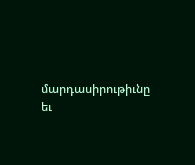մարդասիրութիւնը եւ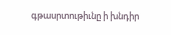գթասրտութիւնը ի խնդիր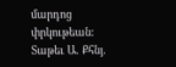մարդոց փրկութեան:
Տաթեւ Ա. Քհնյ.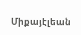Միքայէլեան